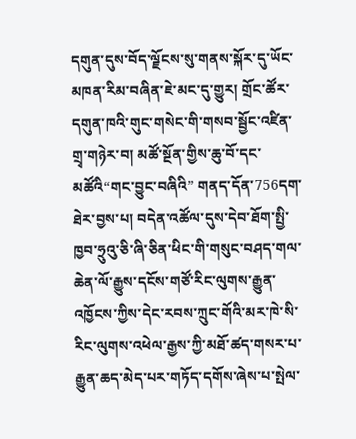དགུན་དུས་བོད་ལྗོངས་སུ་གནས་སྐོར་དུ་ཡོང་མཁན་རིམ་བཞིན་ཇེ་མང་དུ་གྱུར། གྲོང་ཚོར་དགུན་ཁའི་གུང་གསེང་གི་གསབ་སྦྱོང་འཛིན་གྲྭ་གཉེར་བ། མཚོ་སྔོན་གྱིས་ཆུ་བོ་དང་མཚོའི“གང་བྱུང་བཞིའི” གནད་དོན་756དག་ཐེར་བྱས་པ། བདེན་འཚོལ་དུས་དེབ་ཐོག་སྤྱི་ཁྱབ་ཧྲུའུ་ཅི་ཞི་ཅིན་ཕིང་གི་གསུང་བཤད་གལ་ཆེན་ལོ་རྒྱུས་དངོས་གཙོ་རིང་ལུགས་རྒྱུན་འཁྱོངས་ཀྱིས་དེང་རབས་ཀྲུང་གོའི་མར་ཁེ་སི་རིང་ལུགས་འཕེལ་རྒྱས་ཀྱི་མཐོ་ཚད་གསར་པ་རྒྱུན་ཆད་མེད་པར་གཏོད་དགོས་ཞེས་པ་སྤེལ་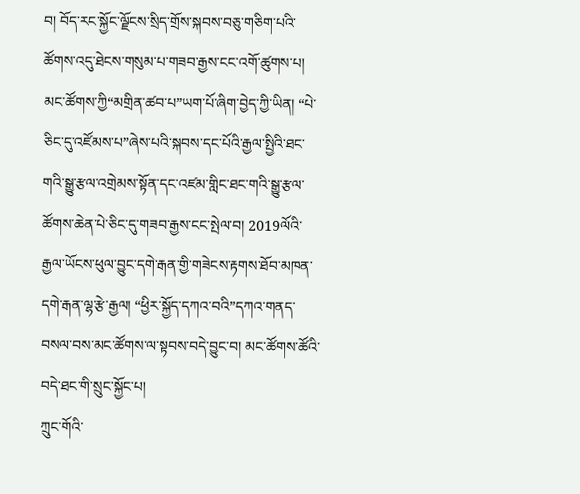བ། བོད་རང་སྐྱོང་ལྗོངས་སྲིད་གྲོས་སྐབས་བཅུ་གཅིག་པའི་ཚོགས་འདུ་ཐེངས་གསུམ་པ་གཟབ་རྒྱས་ངང་འགོ་ཚུགས་པ། མང་ཚོགས་ཀྱི“མགྲིན་ཚབ་པ”ཡག་པོ་ཞིག་བྱེད་ཀྱི་ཡིན། “པེ་ཅིང་དུ་འཛོམས་པ”ཞེས་པའི་སྐབས་དང་པོའི་རྒྱལ་སྤྱིའི་ཐང་གའི་སྒྱུ་རྩལ་འགྲེམས་སྟོན་དང་འཛམ་གླིང་ཐང་གའི་སྒྱུ་རྩལ་ཚོགས་ཆེན་པེ་ཅིང་དུ་གཟབ་རྒྱས་ངང་སྤེལ་བ། 2019ལོའི་རྒྱལ་ཡོངས་ཕུལ་བྱུང་དགེ་རྒན་གྱི་གཟེངས་རྟགས་ཐོབ་མཁན་དགེ་རྒན་ལྷ་རྩེ་རྒྱལ། “ཕྱིར་སྐྱོད་དཀའ་བའི”དཀའ་གནད་བསལ་བས་མང་ཚོགས་ལ་སྟབས་བདེ་བྱུང་བ། མང་ཚོགས་ཚོའི་བདེ་ཐང་གི་སྲུང་སྐྱོང་པ།
ཀྲུང་གོའི་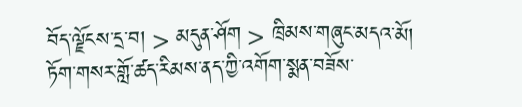བོད་ལྗོངས་དྲ་བ། > མདུན་ཤོག > ཁྲིམས་གཞུང་མདའ་མོ།
ཏོག་གསར་གློ་ཚད་རིམས་ནད་ཀྱི་འགོག་སྨན་བཟོས་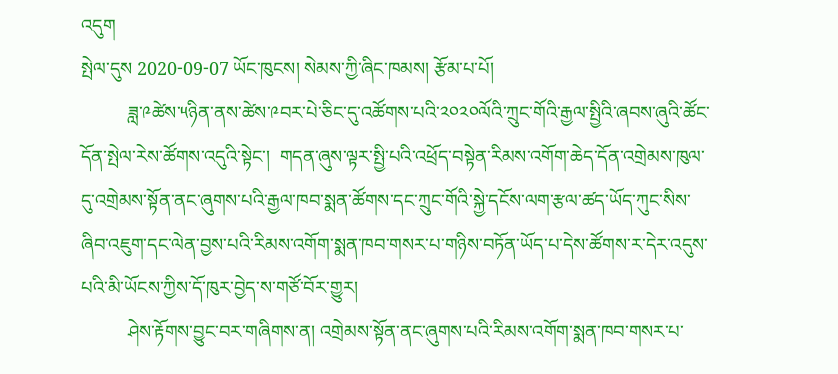འདུག
སྤེལ་དུས 2020-09-07 ཡོང་ཁུངས། སེམས་ཀྱི་ཞིང་ཁམས། རྩོམ་པ་པོ།
          ཟླ་༩ཚེས་༥ཉིན་ནས་ཚེས་༩བར་པེ་ཅིང་དུ་འཚོགས་པའི་༢༠༢༠ལོའི་ཀྲུང་གོའི་རྒྱལ་སྤྱིའི་ཞབས་ཞུའི་ཚོང་དོན་སྤེལ་རེས་ཚོགས་འདུའི་སྟེང་།  གདན་ཞུས་ལྟར་སྤྱི་པའི་འཕྲོད་བསྟེན་རིམས་འགོག་ཆེད་དོན་འགྲེམས་ཁུལ་དུ་འགྲེམས་སྟོན་ནང་ཞུགས་པའི་རྒྱལ་ཁབ་སྨན་ཚོགས་དང་ཀྲུང་གོའི་སྐྱེ་དངོས་ལག་རྩལ་ཚད་ཡོད་ཀུང་སིས་ཞིབ་འཇུག་དང་ལེན་བྱས་པའི་རིམས་འགོག་སྨན་ཁབ་གསར་པ་གཉིས་བཏོན་ཡོད་པ་དེས་ཚོགས་ར་དེར་འདུས་པའི་མི་ཡོངས་ཀྱིས་དོ་ཁུར་བྱེད་ས་གཙོ་བོར་གྱུར།
          ཤེས་རྟོགས་བྱུང་བར་གཞིགས་ན། འགྲེམས་སྟོན་ནང་ཞུགས་པའི་རིམས་འགོག་སྨན་ཁབ་གསར་པ་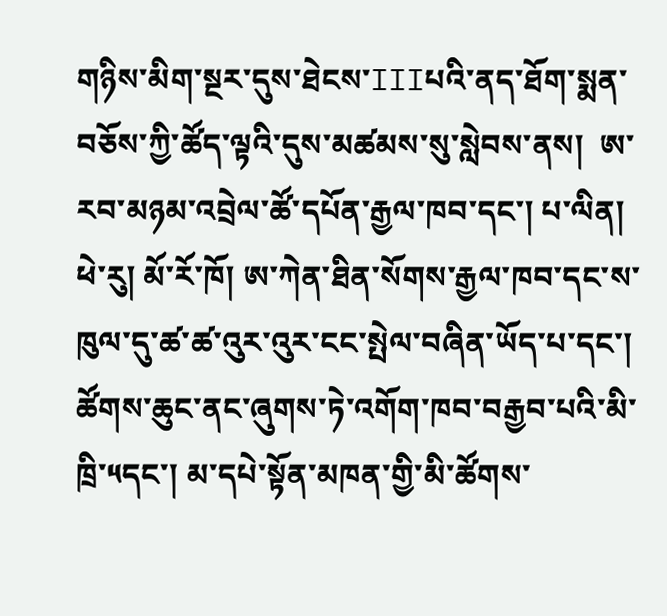གཉིས་མིག་སྔར་དུས་ཐེངས་IIIཔའི་ནད་ཐོག་སྨན་བཅོས་ཀྱི་ཚོད་ལྟའི་དུས་མཚམས་སུ་སླེབས་ནས།  ཨ་རབ་མཉམ་འབྲེལ་ཚོ་དཔོན་རྒྱལ་ཁབ་དང་། པ་ལིན། ཕེ་རུ། མོ་རོ་ཁོ། ཨ་ཀེན་ཐིན་སོགས་རྒྱལ་ཁབ་དང་ས་ཁུལ་དུ་ཚ་ཚ་འུར་འུར་ངང་སྤེལ་བཞིན་ཡོད་པ་དང་། ཚོགས་ཆུང་ནང་ཞུགས་ཏེ་འགོག་ཁབ་བརྒྱབ་པའི་མི་ཁྲི་༥དང་། མ་དཔེ་སྟོན་མཁན་གྱི་མི་ཚོགས་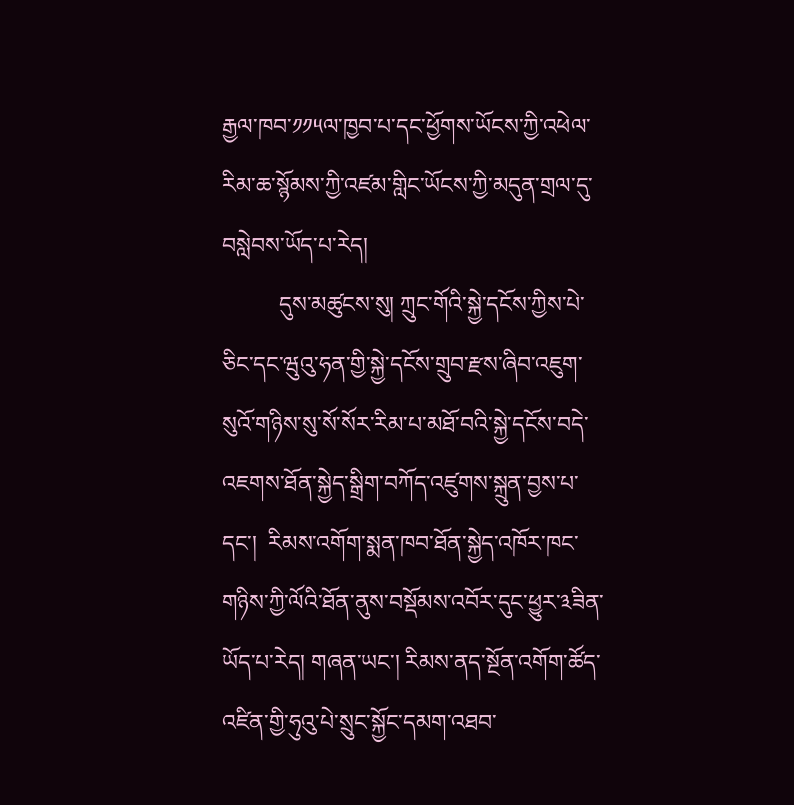རྒྱལ་ཁབ་༡༡༥ལ་ཁྱབ་པ་དང་ཕྱོགས་ཡོངས་ཀྱི་འཕེལ་རིམ་ཆ་སྙོམས་ཀྱི་འཛམ་གླིང་ཡོངས་ཀྱི་མདུན་གྲལ་དུ་བསླེབས་ཡོད་པ་རེད།
          དུས་མཚུངས་སུ། ཀྲུང་གོའི་སྐྱེ་དངོས་ཀྱིས་པེ་ཅིང་དང་ཝུའུ་ཧན་གྱི་སྐྱེ་དངོས་གྲུབ་རྫས་ཞིབ་འཇུག་སུའོ་གཉིས་སུ་སོ་སོར་རིམ་པ་མཐོ་བའི་སྐྱེ་དངོས་བདེ་འཇགས་ཐོན་སྐྱེད་སྒྲིག་བཀོད་འཛུགས་སྐྲུན་བྱས་པ་དང་།  རིམས་འགོག་སྨན་ཁབ་ཐོན་སྐྱེད་འཁོར་ཁང་གཉིས་ཀྱི་ལོའི་ཐོན་ནུས་བསྡོམས་འབོར་དུང་ཕྱུར་༣ཟིན་ཡོད་པ་རེད། གཞན་ཡང་། རིམས་ནད་སྔོན་འགོག་ཚོད་འཛིན་གྱི་ཧུའུ་པེ་སྲུང་སྐྱོང་དམག་འཐབ་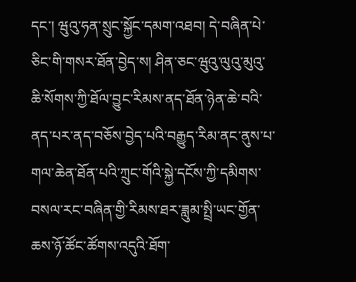དང་། ཝུའུ་ཧན་སྲུང་སྐྱོང་དམག་འཐབ། དེ་བཞིན་པེ་ཅིང་གི་གསར་ཐོན་བྱེད་ས། ཤིན་ཅང་ཝུའུ་ལུའུ་མུའུ་ཆི་སོགས་ཀྱི་ཐོལ་བྱུང་རིམས་ནད་ཐོན་ཉེན་ཆེ་བའི་ནད་པར་ནད་བཅོས་བྱེད་པའི་བརྒྱུད་རིམ་ནང་ནུས་པ་གལ་ཆེན་ཐོན་པའི་ཀྲུང་གོའི་སྐྱེ་དངོས་ཀྱི་དམིགས་བསལ་རང་བཞིན་གྱི་རིམས་ཐར་ཟླུམ་སྤྲི་ཡང་གྱོན་ཆས་ཉོ་ཚོང་ཚོགས་འདུའི་ཐོག་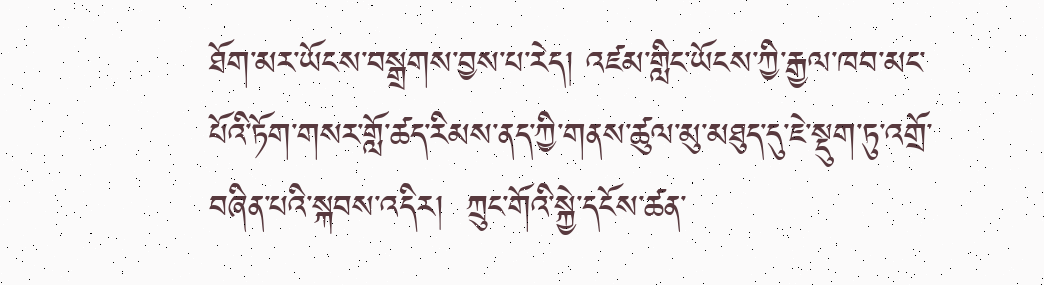ཐོག་མར་ཡོངས་བསྒྲགས་བྱས་པ་རེད། འཛམ་གླིང་ཡོངས་ཀྱི་རྒྱལ་ཁབ་མང་པོའི་ཏོག་གསར་གློ་ཚད་རིམས་ནད་ཀྱི་གནས་ཚུལ་མུ་མཐུད་དུ་ཇེ་སྡུག་ཏུ་འགྲོ་བཞིན་པའི་སྐབས་འདིར།  ཀྲུང་གོའི་སྐྱེ་དངོས་ཚན་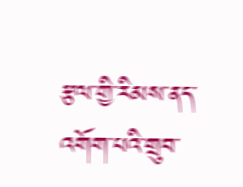རྩལ་གྱི་རིམས་ནད་འགོག་པའི་གྲུབ་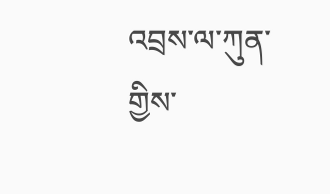འབྲས་ལ་ཀུན་གྱིས་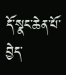དོ་སྣང་ཆེན་པོ་བྱེད་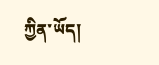ཀྱིན་ཡོད།